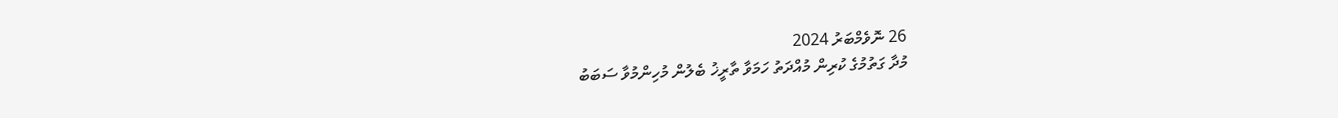26 ނޮވެމްބަރު 2024
މުދާ ގަތުމުގެ ކުރިން މުއްދަތު ހަމަވާ ތާރީޚު ބެލުން މުހިންމުވާ ސަބަބު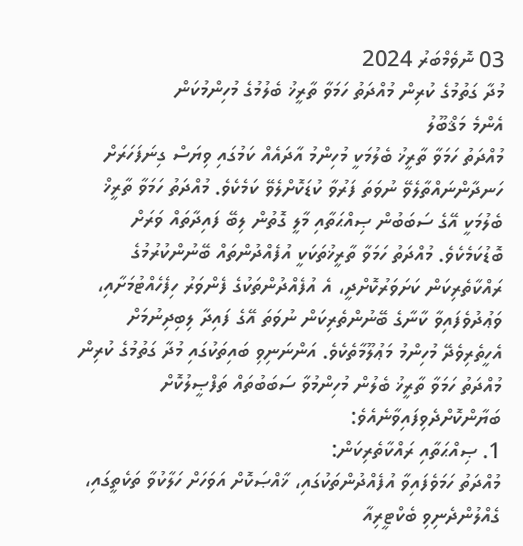03 ނޮވެމްބަރު 2024
މުދާ ގަތުމުގެ ކުރިން މުއްދަތު ހަމަވާ ތާރީޚު ބެލުމުގެ މުހިންމުކަން
އެންމެ މަޤްބޫލު
މުއްދަތު ހަމަވާ ތާރީޚު ބެލުމަކީ މުހިންމު އާދައެއް ކަމުގައި ވިޔަސް ގިނަފަހަރަށް ހަނދާންނައްތާލެވޭ ނުވަތަ ފަރުވާ ކުޑަކޮށްލެވޭ ކަމެކެވެ. މުއްދަތު ހަމަވާ ތާރީޚް ބެލުމަކީ އޭގެ ސަބަބުން ޞިއްޙަތާއި މާލީ ގޮތުން ލިބޭ ފައިދާތައް ވަރަށް ބޮޑުކަމެކެވެ. މުއްދަތު ހަމަވާ ތާރީޚުތަކަކީ އުފެއްދުންތައް ބޭނުންކުރުމުގެ ރައްކާތެރިކަން ކަށަވަރުކޮށްދީ، އެ އުފެއްދުންތަކުގެ ފެންވަރު ހިފެހެއްޓުމަށާއި، ވަޢުދުވެފައިވާ ކާނާގެ ބޭނުންތެރިކަން ނުވަތަ އޭގެ ފައިދާ ލިބިދިނުމަށް އެހީތެރިވެދޭ މުހިންމު މަޢުލޫމާތެކެވެ. އަންނަނިވި ބައިތަކުގައި މުދާ ގަތުމުގެ ކުރިން މުއްދަތު ހަމަވާ ތާރީޚު ބެލުން މުހިންމުވާ ސަބަބުތައް ތަފްޞީލުކޮށް ބަޔާންކޮށްދެވިފައިވާނެއެވެ:
1. ޞިއްޙަތާއި ރައްކާތެރިކަން:
މުއްދަތު ހަމަވެފައިވާ އުފެއްދުންތަކުގައި، ޚާއްޞަކޮށް އަވަހަށް ހަލާކުވާ ތަކެތީގައި، ގެއްލުންދެނިވި ބެކްޓީރިއާ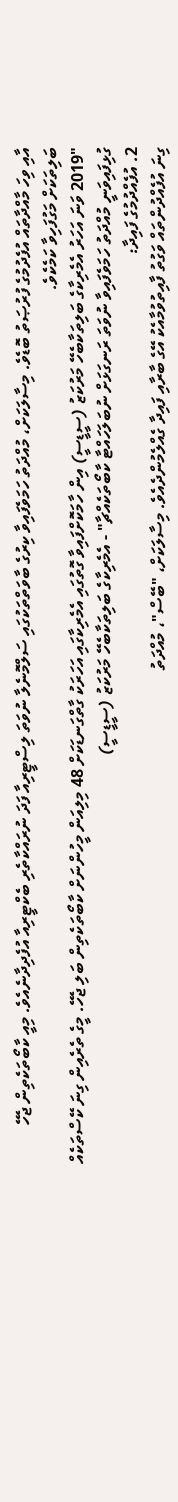އާއި ވިހަ މާއްދާތައް އުފެދުމުގެ ފުރުޞަތު ބޮޑެވެ. މިސާލަކަށް، މުއްދަތު ހަމަވެފައިވާ ކިރުގެ ބާވަތްތަކުގައި ސަލްމޮނެލާ ނުވަތަ ލިސްޓީރިއާ ފަދަ ނުރައްކާތެރި ބެކްޓީރިއާ އުފެދިދާނެއެވެ. މިއީ ކާބޯތަކެތިން ޖެހޭ ބަލިތަކަށް މަގުފަހިވާ ކަމެކެވެ.
"2019 ވަނަ އަހަރު އެމެރިކާގެ ބަލިތަކާބެހޭ މަރުކަޒު (ސީޑީސީ) އިން ހާމަކޮށްފައިވާ ގޮތުގައި އެމެރިކާގައި އަހަރަކު ގާތްގަނޑަކަށް 48 މިލިއަން މީހުންނަށް ކާބޯތަކެތިން ބަލި ޖެހޭ. މީގެ ތެރެއިން ގިނަ ކޭސްތަކެއް ގުޅިފައިވަނީ މުއްދަތު ހަމަވެފައިވާ ނުވަތަ ރަނގަޅަށް ނުބަލަހައްޓާ ކާބޯތަކެއްޗާ" - އެމެރިކާގެ ބަލިތަކާބެހޭ މަރުކަޒު (ސީޑީސީ)
2. އުފެއްދުމުގެ ފައިދާ:
ގިނަ އުފެއްދުންތައް ވަގުތު ފާއިތުވުމާއެކު އޭގެ ބާރާއި ފައިދާ ގެއްލެމުންދެއެވެ. މިސާލަކަށް، "ބޭސް"، މުއްދަތު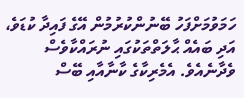ހަމަވުމަށްފަހު ބޭނުންކުރުމުން އޭގެ ފައިދާ ކުޑަވެ، އަދި ބައެއް ޙާލަތްތަކުގައި ނުރައްކާވެސް ވެދާނެއެވެ. އެމެރިކާގެ ކާނާއާއި ބޭސް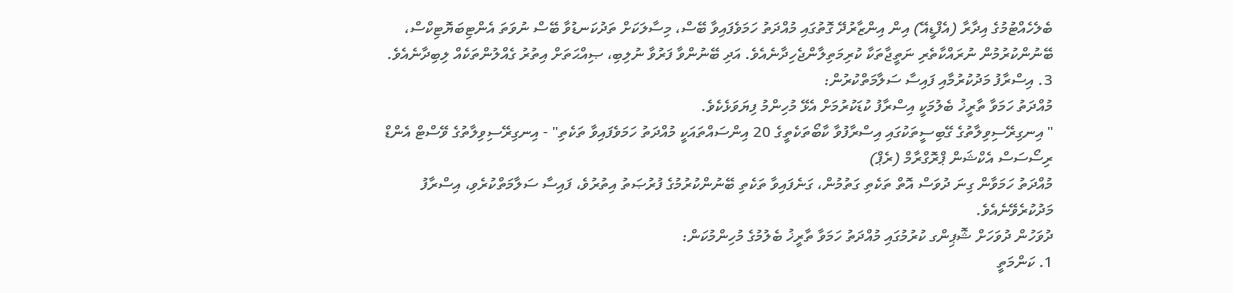ބެލެހެއްޓުމުގެ އިދާރާ (އެފްޑީއޭ) އިން އިންޒާރުދޭ ގޮތުގައި މުއްދަތު ހަމަވެފައިވާ ބޭސް، މިސާލަކަށް ތަދުކަނޑުވާ ބޭސް ނުވަތަ އެންޓިބަޔޮޓިކްސް، ބޭނުންކުރުމުން ނުރައްކާތެރި ނަތީޖާތަކާ ކުރިމަތިލާންޖެހިދާނެއެވެ. އަދި ބޭނުންވާ ފަރުވާ ނުލިބި، ޞިއްޙަތަށް އިތުރު ގެއްލުންތަކެއް ލިބިދާނެއެވެ.
3. އިސްރާފު މަދުކުރުމާއި ފައިސާ ސަލާމަތްކުރުން:
މުއްދަތު ހަމަވާ ތާރީޚު ބެލުމަކީ އިސްރާފު ކުޑަކުރުމަށް އެޅޭ މުހިންމު ފިޔަވަޅެކެވެ.
" އިނގިރޭސިވިލާތުގެ ގޭބިސީތަކުގައި އިސްރާފުވާ ކާބޯތަކެތީގެ 20 އިންސައްތައަކީ މުއްދަތު ހަމަވެފައިވާ ތަކެތި" - އިނގިރޭސިވިލާތުގެ ވޭސްޓް އެންޑް ރިސޯސަސް އެކްޝަން ޕްރޮގްރާމް (ރެޕް)
މުއްދަތު ހަމަވާން ގިނަ ދުވަސް އޮތް ތަކެތި ގަތުމުން، ގަނެފައިވާ ތަކެތި ބޭނުންކުރުމުގެ ފުރުޞަތު އިތުރުވެ، ފައިސާ ސަލާމަތްކުރެވި، އިސްރާފު މަދުކުރެވޭނެއެވެ.
ދުވަހުން ދުވަހަށް ޝޮޕިންގ ކުރުމުގައި މުއްދަތު ހަމަވާ ތާރީޚު ބެލުމުގެ މުހިންމުކަން:
1. ކަންމަތީ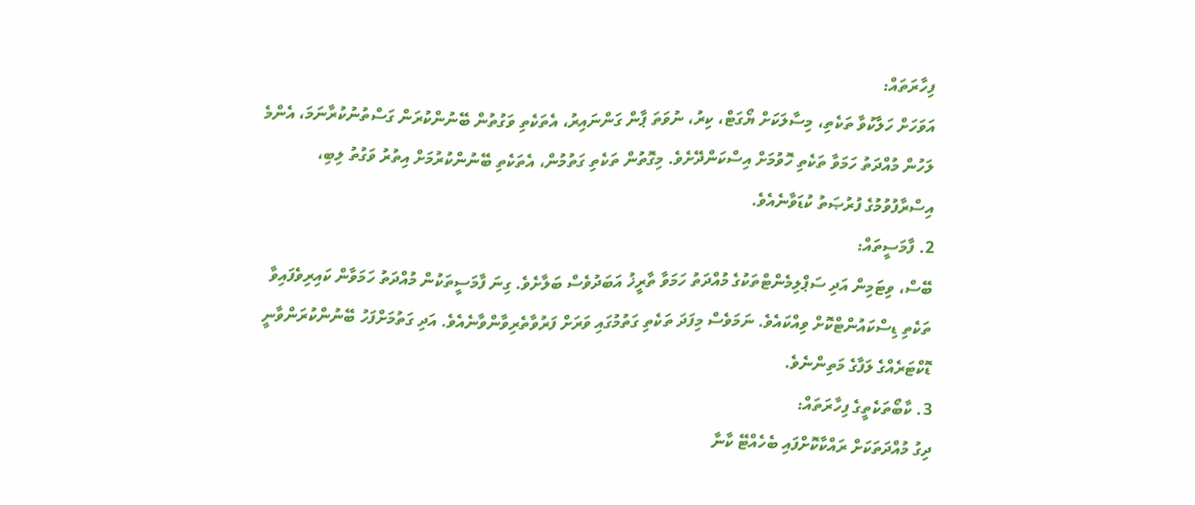ފިހާރަތައް:
އަވަހަށް ހަލާކުވާ ތަކެތި، މިސާލަކަށް ޔޯގަޓް، ކިރު، ނުވަތަ ޕާން ގަންނައިރު، އެތަކެތި ވަގުތުން ބޭނުންކުރަން ގަސްތުނުކުރާނަމަ، އެންމެ ލަހުން މުއްދަތު ހަމަވާ ތަކެތި ހޮވުމަށް އިސްކަންދޭށެވެ. މިގޮތުން ތަކެތި ގަތުމުން، އެތަކެތި ބޭނުންކުރުމަށް އިތުރު ވަގުތު ލިބި، އިސްރާފުވުމުގެ ފުރުޞަތު ކުޑަވާނެއެވެ.
2. ފާމަސީތައް:
ބޭސް، ވިޓަމިން އަދި ސަޕްލިމެންޓްތަކުގެ މުއްދަތު ހަމަވާ ތާރީޚު އަބަދުވެސް ބަލާށެވެ. ގިނަ ފާމަސީތަކުން މުއްދަތު ހަމަވާން ކައިރިވެފައިވާ ތަކެތި ޑިސްކައުންޓްކޮށް ވިއްކައެވެ. ނަމަވެސް މިފަދަ ތަކެތި ގަތުމުގައި ވަރަށް ފަރުވާތެރިވާންވާނެއެވެ. އަދި ގަތުމަށްފަހު ބޭނުންކުރަންވާނީ ޑޮކްޓަރެއްގެ ލަފާގެ މަތިންނެވެ.
3. ކާބޯތަކެތީގެ ފިހާރަތައް:
ދިގު މުއްދަތަކަށް ރައްކާކޮށްފައި ބެހެއްޓޭ ކާނާ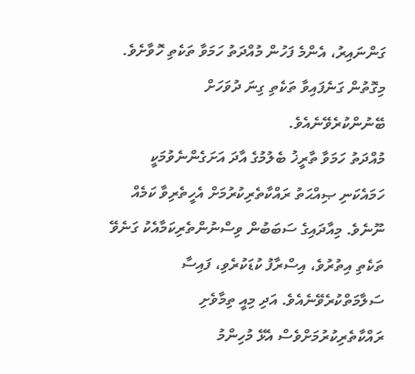ގަންނައިރު، އެންމެ ފަހުން މުއްދަތު ހަމަވާ ތަކެތި ހޮވާށެވެ. މިގޮތުން ގަނެފައިވާ ތަކެތި ގިނަ ދުވަހަށް ބޭނުންކުރެވޭނެއެވެ.
މުއްދަތު ހަމަވާ ތާރީޚު ބެލުމުގެ އާދަ އަށަގެންނެވުމަކީ ހަމައެކަނި ޞިއްޙަތު ރައްކާތެރިކުރުމަށް އެހީތެރިވާ ކަމެއް ނޫނެވެ. މިއާދައިގެ ސަބަބުން ވިސްނުންތެރިކަމާއެކު ގަނެވޭ ތަކެތި އިތުރުވެ، އިސްރާފު ކުޑަކުރެވި، ފައިސާ ސަލާމަތްކުރެވޭނެއެވެ. އަދި މިއީ ތިމާވެށި ރައްކާތެރިކުރުމަށްވެސް އެޅޭ މުހިންމު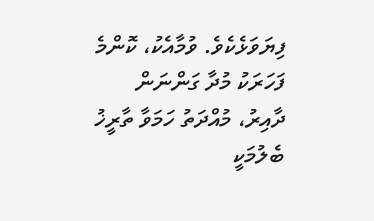ފިޔަވަޅެކެވެ. ވުމާއެކު، ކޮންމެ ފަހަރަކު މުދާ ގަންނަން ދާއިރު، މުއްދަތު ހަމަވާ ތާރީޚު ބެލުމަކީ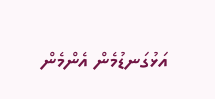އަޅުގަނޑުމެން އެންމެން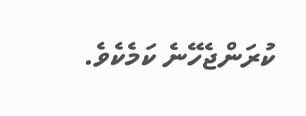ކުރަންޖެހޭނެ ކަމެކެވެ.